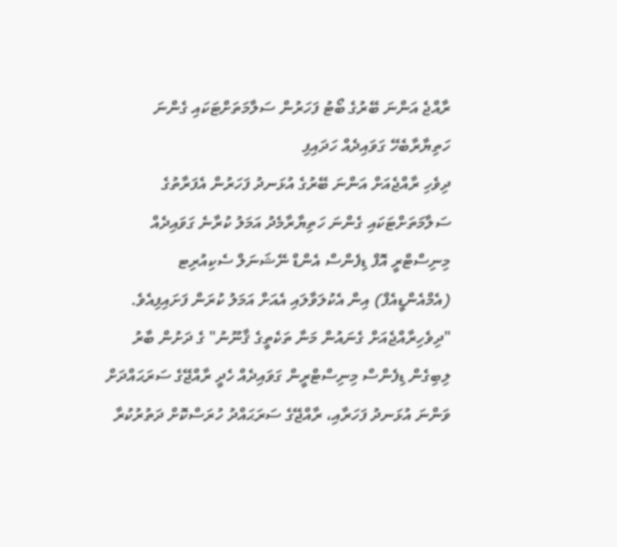ރާއްޖެ އަންނަ ބޭރުގެ ބޯޓު ފަހަރުން ސަލާމަތަށްޓަކައި ގެންނަ ހަތިޔާރާބެހޭ ގަވައިދެއް ހަދައިފި
ދިވެހި ރާއްޖެއަށް އަންނަ ބޭރުގެ އުޅަނދު ފަހަރުން އެފަރާތުގެ ސަލާމަތަށްޓަކައި ގެންނަ ހަތިޔާރާމެދު އަމަލު ކުރާނެ ގަވައިދެއް މިނިސްޓްރީ އޮފް ޑިފެންސް އެންޑް ނޭޝަނަލް ސެކިއުރިޓ (އެމްއެންޑީއެފް) އިން އެކުލަވާލައި އެއަށް އަމަލު ކުރަން ފަށައިފިއެވެ.
"ދިވެހިރާއްޖެއަށް ގެނައުން މަނާ ތަކެތީގެ ޤާނޫނު" ގެ ދަށުން ބާރު ލިބިގެން ޑިފެންސް މިނިސްޓްރީން ގަވައިދެއް ހެދީ ރާއްޖޭގެ ސަރަޙައްދަށް ވަންނަ އުޅަނދު ފަހަރާއި، ރާއްޖޭގެ ސަރަޙައްދު ހުރަސްކޮށް ދަތުރުކުރާ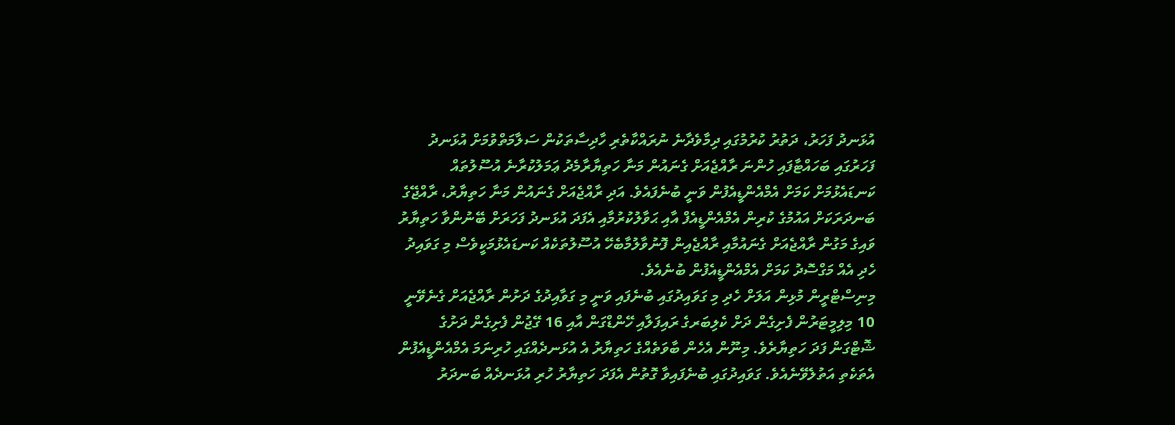އުޅަނދު ފަހަރު، ދަތުރު ކުރުމުގައި ދިމާވެދާނެ ނުރައްކާތެރި ހާދިސާތަކުން ސަލާމަތްވުމަށް އުޅަނދު ފަހަރުގައި ބަހައްޓާފައި ހުންނަ ރާއްޖެއަށް ގެނައުން މަނާ ހަތިޔާރާމެދު ޢަމަލުކުރާނެ އުސޫލުތައް ކަނޑައެޅުމަށް ކަމަށް އެމްއެންޑީއެފުން ވަނީ ބުނެފައެވެ. އަދި ރާއްޖެއަށް ގެނައުން މަނާ ހަތިޔާރު، ރާއްޖޭގެ ބަނދަރަކަށް އައުމުގެ ކުރިން އެމްއެންޑީއެފް އާއި ޙަވާލުކުރުމާއި އެފަދަ އުޅަނދު ފަހަރަށް ބޭނުންވާ ހަތިޔާރު ވައިގެ މަގުން ރާއްޖެއަށް ގެނައުމާއި ރާއްޖެއިން ފޮނުވާލުމާބެހޭ އުސޫލުތަކެއް ކަނޑައެޅުމަކީވެސް މި ގަވައިދު ހެދި އެއް މަގްސޮދު ކަމަށް އެމްއެންޑީއެފުން ބުނެއެވެ.
މިނިސްޓްރީން މުޅިން އަލަށް ހެދި މި ގަވައިދުގައި ބުނެފައި ވަނީ މި ގަވާއިދުގެ ދަށުން ރާއްޖެއަށް ގެނެވޭނީ 10 މިލިމީޓަރުން ފެށިގެން ދަށް ކެލިބަރގެ ރައިފަލާއި ހޭންޑްގަން އާއި 16 ގޭޖުން ފެށިގެން ދަށުގެ ޝޮޓްގަން ފަދަ ހަތިޔާރެވެ. މިނޫން އެހެން ބާވަތެއްގެ ހަތިޔާރު އެ އުޅަނދެއްގައި ހުރިނަމަ އެމްއެންޑީއެފުން އެތަކެތި އަތުލެވޭނެއެވެ. ގަވައިދުގައި ބުނެފައިވާ ގޮތުން އެފަދަ ހަތިޔާރު ހުރި އުޅަނދެއް ބަނދަރު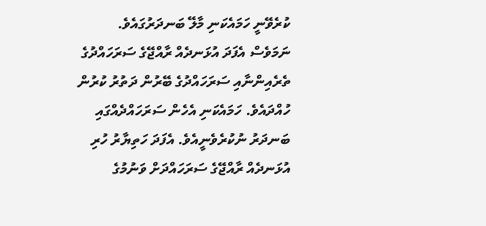ކުރެވޭނީ ހަމައެކަނި މާލޭ ބަނދަރުގައެވެ. ނަމަވެސް އެފަދަ އުޅަނދެއް ރާއްޖޭގެ ސަރަހައްދުގެ ތެރެއިންނާއި ސަރަހައްދުގެ ބޭރުން ދަތުރު ކުރުން ހުއްދައެވެ. ހަމައެކަނި އެހެން ސަރަހައްދެއްގައި ބަނދަރު ނުކުރެވެނީއެވެ. އެފަދަ ހަތިޔާރު ހުރި އުޅަނދެއް ރާއްޖޭގެ ސަރަހައްދަށް ވަނުމުގެ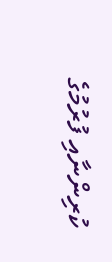ކުރިންނާއި ފުރުމުގެ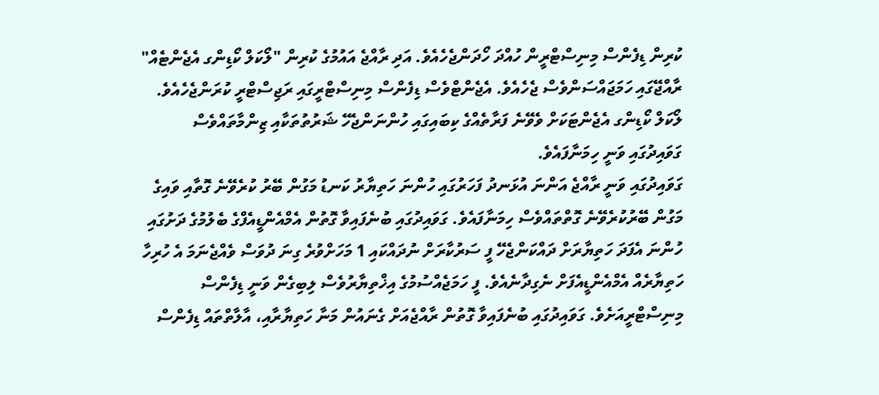ކުރިން ޑިފެންސް މިނިސްޓްރީން ހުއްދަ ހޯދަންޖެހެއެވެ. އަދި ރާއްޖެ އައުމުގެ ކުރިން "ލޯކަލް ކޯޑިންގ އެޖެންޓެއް" ރާއްޖޭގައި ހަމަޖައްސަންވެސް ޖެހެއެވެ. އެޖެންޓްވެސް ޑިފެންސް މިނިސްޓްރީގައި ރަޖިސްޓްރީ ކުރަންޖެހެއެވެ. ލޯކަލް ކޯޑިންގ އެޖެންޓަކަށް ވެވޭނެ ފަރާތެއްގެ ކިބައިގައި ހުންނަންޖެހޭ ޝަރުތުތަކާއި ޒިންމާތައްވެސް ގަވައިދުގައި ވަނީ ހިމަނާފައެވެ.
ގަވައިދުގައި ވަނީ ރާއްޖެ އަންނަ އުޅަނދު ފަހަރުގައި ހުންނަ ހަތިޔާރު ކަނޑު މަގުން ބޭރު ކުރެވޭނެ ގޮތާއި ވައިގެ މަގުން ބޭރުކުރެވޭނެ ގޮތްތައްވެސް ހިމަނާފައެވެ. ގަވައިދުގައި ބުނެފައިވާ ގޮތުން އެމްއެންޑީއެފްގެ ބެލުމުގެ ދަށުގައި ހުންނަ އެފަދަ ހަތިޔާރަށް ދައްކަންޖެހޭ ފީ ސަރުކާރަށް ނުދައްކައި 1 މަހަށްވުރެ ގިނަ ދުވަސް ވެއްޖެނަމަ އެ ހުރިހާ ހަތިޔާރެއް އެމްއެންޑީއެފަށް ނެގިދާނެއެވެ. ފީ ހަމަޖެއްސުމުގެ އިޚްތިޔާރުވެސް ލިބިގެން ވަނީ ޑިފެންސް މިނިސްޓްރީއަށެވެ. ގަވައިދުގައި ބުނެފައިވާ ގޮތުން ރާއްޖެއަށް ގެނައުން މަނާ ހަތިޔާރާއި، އާލާތްތައް ޑިފެންސް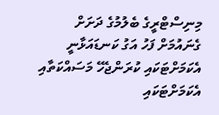މިނިސްޓްރީގެ ބެލުމުގެ ދަށަށް ގެނައުމަށް ފަހު އަގު ކަނޑައަޅާނީ އެކަމަށްޓަކައި ކުރަންޖެހޭ މަސައްކަތާއި އެކަމަށްޓަކައި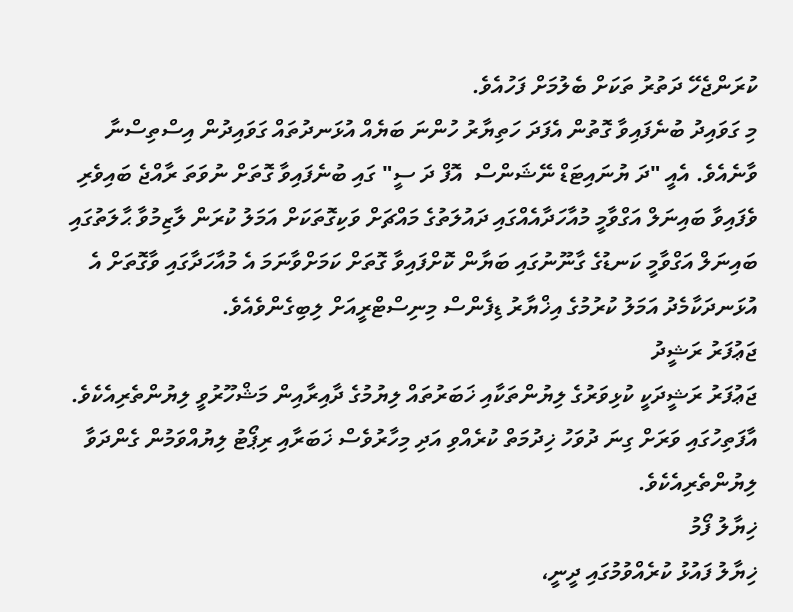ކުރަންޖެހޭ ދަތުރު ތަކަށް ބެލުމަށް ފަހުއެވެ.
މި ގަވައިދު ބުނެފައިވާ ގޮތުން އެފަދަ ހަތިޔާރު ހުންނަ ބަޔެއް އުޅަނދުތައް ގަވައިދުން އިސްތިސްނާ ވާނެއެވެ. އެއީ "ދަ ޔުނައިޓަޑް ނޭޝަންސް  އޮފް ދަ ސީ" ގައި ބުނެފައިވާ ގޮތަށް ނުވަތަ ރާއްޖެ ބައިވެރި ވެފައިވާ ބައިނަލް އަގްވާމީ މުއާހަދާއެއްގައި ދައުލަތުގެ މައްޗަށް ވަކިގޮތަކަށް އަމަލު ކުރަން ލާޒިމުވާ ޙާލަތުގައި ބައިނަލް އަގްވާމީ ކަނޑުގެ ގާނޫނުގައި ބަޔާން ކޮށްފައިވާ ގޮތަށް ކަމަށްވާނަމަ އެ މުއާހަދާގައި ވާގޮތަށް އެ އުޅަނދަކާމެދު އަމަލު ކުރުމުގެ އިޚްޔާރު ޑިފެންސް މިނިސްޓްރީއަށް ލިބިގެންވެއެވެ.
ޖަޢުފަރު ރަޝީދު
ޖަޢުފަރު ރަޝީދަކީ ކުޅިވަރުގެ ލިޔުންތަކާއި ޚަބަރުތައް ލިޔުމުގެ ދާއިރާއިން މަޝްހޫރުވީ ލިޔުންތެރިއެކެވެ. އާފަތިހުގައި ވަރަށް ގިނަ ދުވަހު ޚިދުމަތް ކުރެއްވި އަދި މިހާރުވެސް ޚަބަރާއި ރިޕޯޓު ލިޔުއްވަމުން ގެންދަވާ ލިޔުންތެރިއެކެވެ.
ޚިޔާލު ފޯމު
ޚިޔާލު ފައުޅު ކުރެއްވުމުގައި ދީނީ،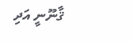ޤާނޫނީ އަދި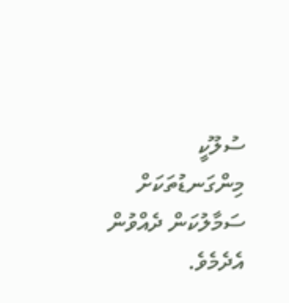ސުލޫކީ މިންގަނޑުތަކަށް ސަމާލުކަން ދެއްވުން އެދެމެވެ.